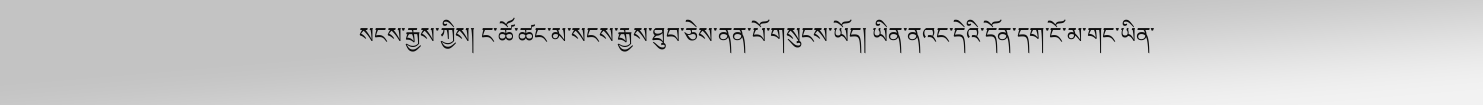སངས་རྒྱས་ཀྱིས། ང་ཚོ་ཚང་མ་སངས་རྒྱས་ཐུབ་ཅེས་ནན་པོ་གསུངས་ཡོད། ཡིན་ནའང་དེའི་དོན་དག་ངོ་མ་གང་ཡིན་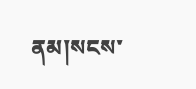ནམ།སངས་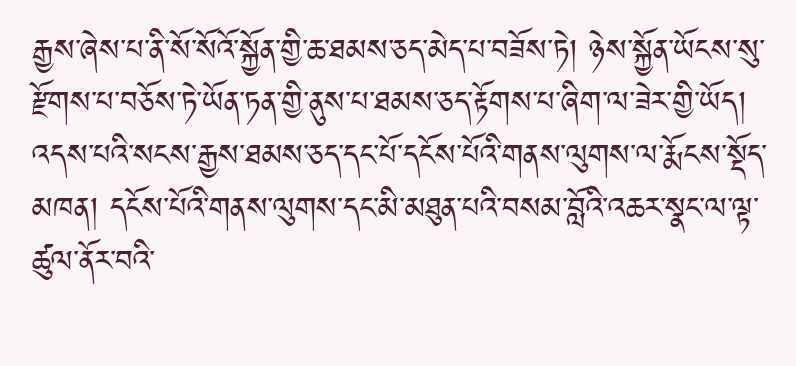རྒྱས་ཞེས་པ་ནི་སོ་སོའོ་སྐྱོན་གྱི་ཆ་ཐམས་ཅད་མེད་པ་བཟོས་ཏེ། ཉེས་སྐྱོན་ཡོངས་སུ་རྫོགས་པ་བཅོས་ཏེ་ཡོན་ཏན་གྱི་ནུས་པ་ཐམས་ཅད་རྟོགས་པ་ཞིག་ལ་ཟེར་གྱི་ཡོད། འདས་པའི་སངས་རྒྱས་ཐམས་ཅད་དང་པོ་དངོས་པོའི་གནས་ལུགས་ལ་རྨོངས་སྡོད་མཁན། དངོས་པོའི་གནས་ལུགས་དང་མི་མཐུན་པའི་བསམ་བློའི་འཆར་སྣང་ལ་ལྟ་ཚུལ་ནོར་བའི་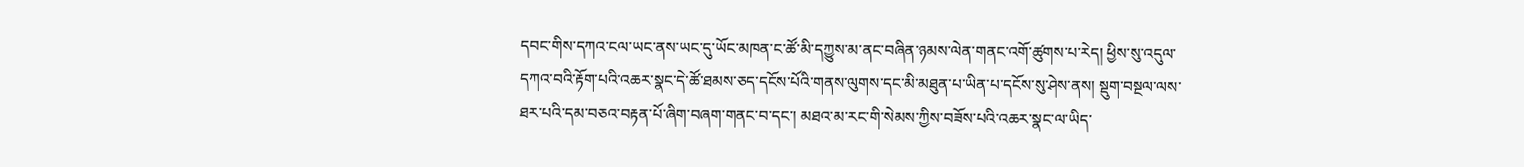དབང་གིས་དཀའ་ངལ་ཡང་ནས་ཡང་དུ་ཡོང་མཁན་ང་ཚོ་མི་དཀྱུས་མ་ནང་བཞིན་ཉམས་ལེན་གནང་འགོ་ཚུགས་པ་རེད། ཕྱིས་སུ་འདུལ་དཀའ་བའི་རྟོག་པའི་འཆར་སྣང་དེ་ཚོ་ཐམས་ཅད་དངོས་པོའི་གནས་ལུགས་དང་མི་མཐུན་པ་ཡིན་པ་དངོས་སུ་ཤེས་ནས། སྡུག་བསྔལ་ལས་ཐར་པའི་དམ་བཅའ་བརྟན་པོ་ཞིག་བཞག་གནང་བ་དང་། མཐའ་མ་རང་གི་སེམས་ཀྱིས་བཟོས་པའི་འཆར་སྣང་ལ་ཡིད་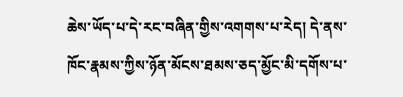ཆེས་ཡོད་པ་དེ་རང་བཞིན་གྱིས་འགགས་པ་རེད། དེ་ནས་ཁོང་རྣམས་ཀྱིས་ཉོན་མོངས་ཐམས་ཅད་མྱོང་མི་དགོས་པ་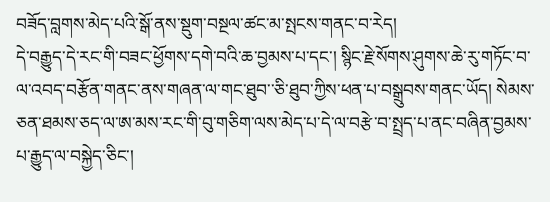བཟོད་བླགས་མེད་པའི་སྒོ་ནས་སྡུག་བསྔལ་ཚང་མ་སྤངས་གནང་བ་རེད།
དེ་བརྒྱུད་དེ་རང་གི་བཟང་ཕྱོགས་དགེ་བའི་ཆ་བྱམས་པ་དང་། སྙིང་རྗེ་སོགས་ཤུགས་ཆེ་རུ་གཏོང་བ་ལ་འབད་བརྩོན་གནང་ནས་གཞན་ལ་གང་ཐུབ་་ཅི་ཐུབ་ཀྱིས་ཕན་པ་བསྒྲུབས་གནང་ཡོད། སེམས་ཅན་ཐམས་ཅད་ལ་ཨ་མས་རང་གི་བུ་གཅིག་ལས་མེད་པ་དེ་ལ་བརྩེ་བ་སྤྲད་པ་ནང་བཞིན་བྱམས་པ་རྒྱུད་ལ་བསྐྱེད་ཅིང་།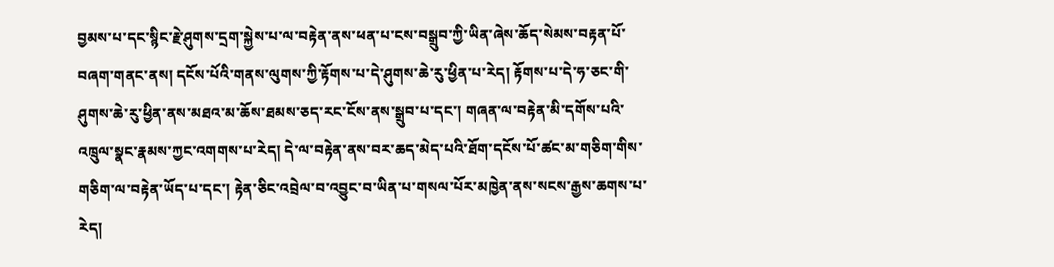བྱམས་པ་དང་སྙིང་རྗེ་ཤུགས་དྲག་སྐྱེས་པ་ལ་བརྟེན་ནས་ཕན་པ་ངས་བསྒྲུབ་ཀྱི་ཡིན་ཞེས་ཆོད་སེམས་བརྟན་པོ་བཞག་གནང་ནས། དངོས་པོའི་གནས་ལུགས་ཀྱི་རྟོགས་པ་དེ་ཤུགས་ཆེ་རུ་ཕྱིན་པ་རེད། རྟོགས་པ་དེ་ཧ་ཅང་གི་ཤུགས་ཆེ་རུ་ཕྱིན་ནས་མཐའ་མ་ཆོས་ཐམས་ཅད་རང་ངོས་ནས་སྒྲུབ་པ་དང་། གཞན་ལ་བརྟེན་མི་དགོས་པའི་འཁྲུལ་སྣང་རྣམས་ཀྱང་འགགས་པ་རེད། དེ་ལ་བརྟེན་ནས་བར་ཆད་མེད་པའི་ཐོག་དངོས་པོ་ཚང་མ་གཅིག་གིས་གཅིག་ལ་བརྟེན་ཡོད་པ་དང་། རྟེན་ཅིང་འབྲེལ་བ་འབྱུང་བ་ཡིན་པ་གསལ་པོར་མཁྱེན་ནས་སངས་རྒྱས་ཆགས་པ་རེད།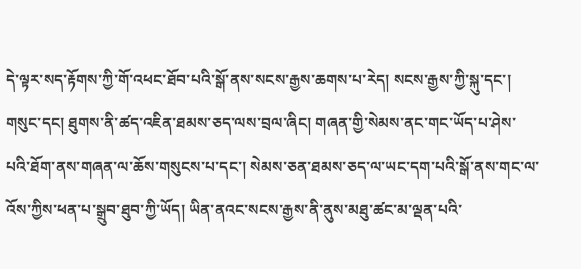དེ་ལྟར་སད་རྟོགས་ཀྱི་གོ་འཕང་ཐོབ་པའི་སྒོ་ནས་སངས་རྒྱས་ཆགས་པ་རེད། སངས་རྒྱས་ཀྱི་སྐུ་དང་། གསུང་དང། ཐུགས་ནི་ཚད་འཇིན་ཐམས་ཅད་ལས་བྲལ་ཞིང། གཞན་གྱི་སེམས་ནང་གང་ཡོད་པ་ཤེས་པའི་ཐོག་ནས་གཞན་ལ་ཆོས་གསུངས་པ་དང་། སེམས་ཅན་ཐམས་ཅད་ལ་ཡང་དག་པའི་སྒོ་ནས་གང་ལ་འོས་ཀྱིས་ཕན་པ་སྒྲུབ་ཐུབ་ཀྱི་ཡོད། ཡིན་ནའང་སངས་རྒྱས་ནི་ནུས་མཐུ་ཚང་མ་ལྡན་པའི་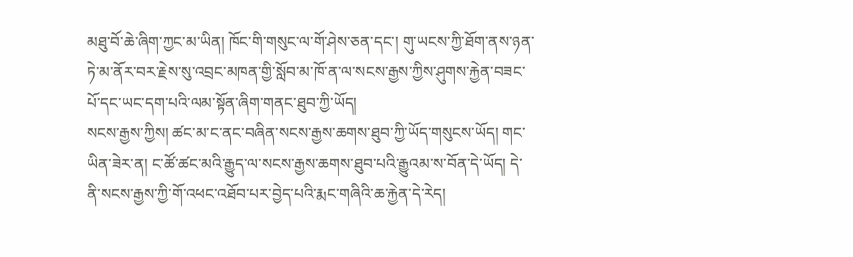མཐུ་བོ་ཆེ་ཞིག་ཀྱང་མ་ཡིན། ཁོང་གི་གསུང་ལ་གོ་ཤེས་ཅན་དང་། གུ་ཡངས་ཀྱི་ཐོག་ནས་ཉན་ཏེ་མ་ནོར་བར་རྗེས་སུ་འབྲང་མཁན་གྱི་སློབ་མ་ཁོ་ན་ལ་སངས་རྒྱས་ཀྱིས་ཤུགས་རྐྱེན་བཟང་པོ་དང་ཡང་དག་པའི་ལམ་སྟོན་ཞིག་གནང་ཐུབ་ཀྱི་ཡོད།
སངས་རྒྱས་ཀྱིས། ཚང་མ་ང་ནང་བཞིན་སངས་རྒྱས་ཆགས་ཐུབ་ཀྱི་ཡོད་གསུངས་ཡོད། གང་ཡིན་ཟེར་ན། ང་ཚོ་ཚང་མའི་རྒྱུད་ལ་སངས་རྒྱས་ཆགས་ཐུབ་པའི་རྒྱུའམ་ས་བོན་དེ་ཡོད། དེ་ནི་སངས་རྒྱས་ཀྱི་གོ་འཕང་འཐོབ་པར་བྱེད་པའི་རྨང་གཞིའི་ཆ་རྐྱེན་དེ་རེད།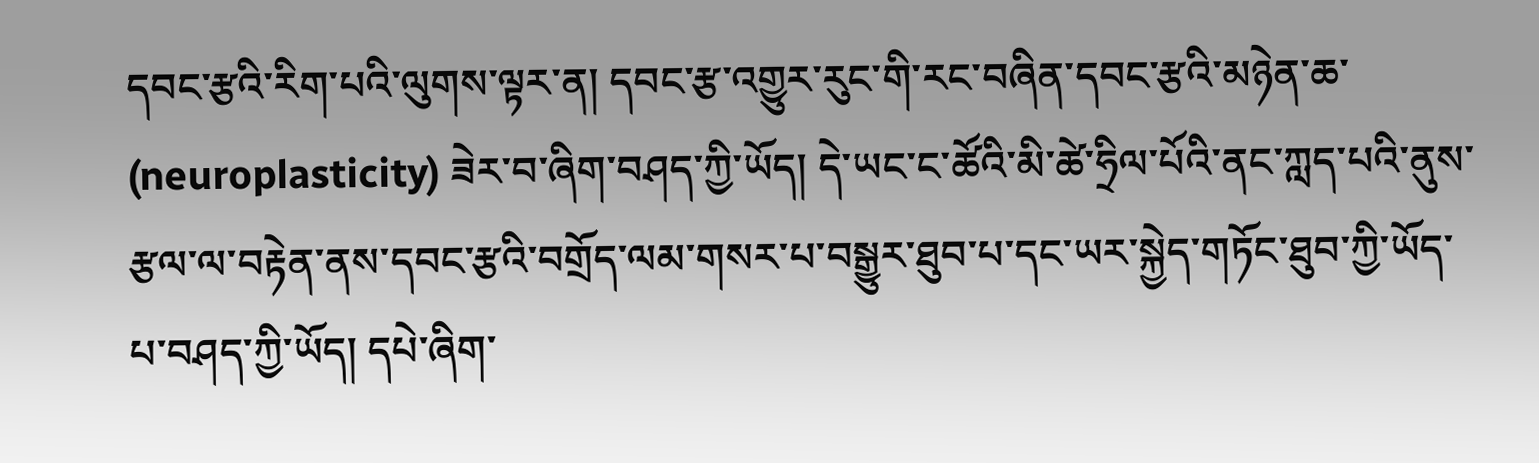དབང་རྩའི་རིག་པའི་ལུགས་ལྟར་ན། དབང་རྩ་འགྱུར་རུང་གི་རང་བཞིན་དབང་རྩའི་མཉེན་ཆ་ (neuroplasticity) ཟེར་བ་ཞིག་བཤད་ཀྱི་ཡོད། དེ་ཡང་ང་ཚོའི་མི་ཚེ་ཧྲིལ་པོའི་ནང་ཀླད་པའི་ནུས་རྩལ་ལ་བརྟེན་ནས་དབང་རྩའི་བགྲོད་ལམ་གསར་པ་བསྒྱུར་ཐུབ་པ་དང་ཡར་སྐྱེད་གཏོང་ཐུབ་ཀྱི་ཡོད་པ་བཤད་ཀྱི་ཡོད། དཔེ་ཞིག་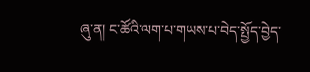ཞུ་ན། ང་ཚོའི་ལག་པ་གཡས་པ་བེད་སྤྱོད་བྱེད་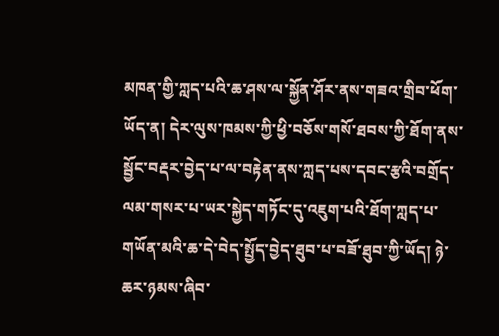མཁན་གྱི་ཀླད་པའི་ཆ་ཤས་ལ་སྐྱོན་ཤོར་ནས་གཟའ་གྲིབ་ཕོག་ཡོད་ན། དེར་ལུས་ཁམས་ཀྱི་ཕྱི་བཅོས་གསོ་ཐབས་ཀྱི་ཐོག་ནས་སྦྱོང་བརྡར་བྱེད་པ་ལ་བརྟེན་ནས་ཀླད་པས་དབང་རྩའི་བགྲོད་ལམ་གསར་པ་ཡར་སྐྱེད་གཏོང་དུ་འཇུག་པའི་ཐོག་ཀླད་པ་གཡོན་མའི་ཆ་དེ་བེད་སྤྱོད་བྱེད་ཐུབ་པ་བཟོ་ཐུབ་ཀྱི་ཡོད། ཉེ་ཆར་ཉམས་ཞིབ་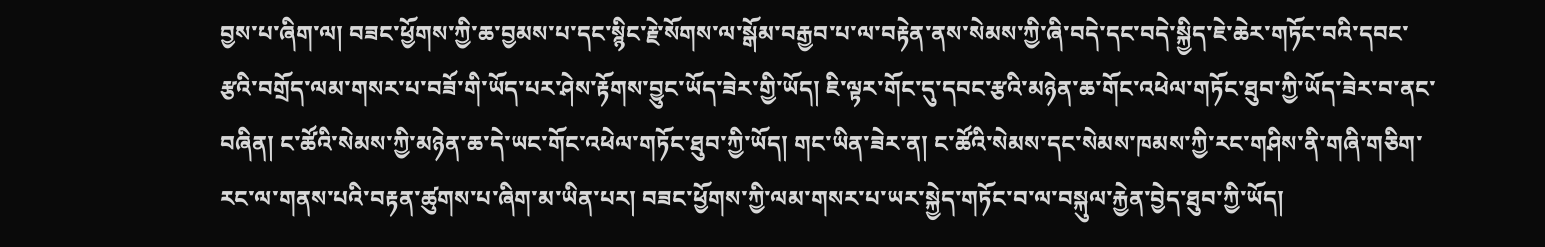བྱས་པ་ཞིག་ལ། བཟང་ཕྱོགས་ཀྱི་ཆ་བྱམས་པ་དང་སྙིང་རྗེ་སོགས་ལ་སྒོམ་བརྒྱབ་པ་ལ་བརྟེན་ནས་སེམས་ཀྱི་ཞི་བདེ་དང་བདེ་སྐྱིད་ཇེ་ཆེར་གཏོང་བའི་དབང་རྩའི་བགྲོད་ལམ་གསར་པ་བཟོ་གི་ཡོད་པར་ཤེས་རྟོགས་བྱུང་ཡོད་ཟེར་གྱི་ཡོད། ཇི་ལྟར་གོང་དུ་དབང་རྩའི་མཉེན་ཆ་གོང་འཕེལ་གཏོང་ཐུབ་ཀྱི་ཡོད་ཟེར་བ་ནང་བཞིན། ང་ཚོའི་སེམས་ཀྱི་མཉེན་ཆ་དེ་ཡང་གོང་འཕེལ་གཏོང་ཐུབ་ཀྱི་ཡོད། གང་ཡིན་ཟེར་ན། ང་ཚོའི་སེམས་དང་སེམས་ཁམས་ཀྱི་རང་གཤིས་ནི་གཞི་གཅིག་རང་ལ་གནས་པའི་བརྟན་ཚུགས་པ་ཞིག་མ་ཡིན་པར། བཟང་ཕྱོགས་ཀྱི་ལམ་གསར་པ་ཡར་སྐྱེད་གཏོང་བ་ལ་བསྐུལ་རྐྱེན་བྱེད་ཐུབ་ཀྱི་ཡོད།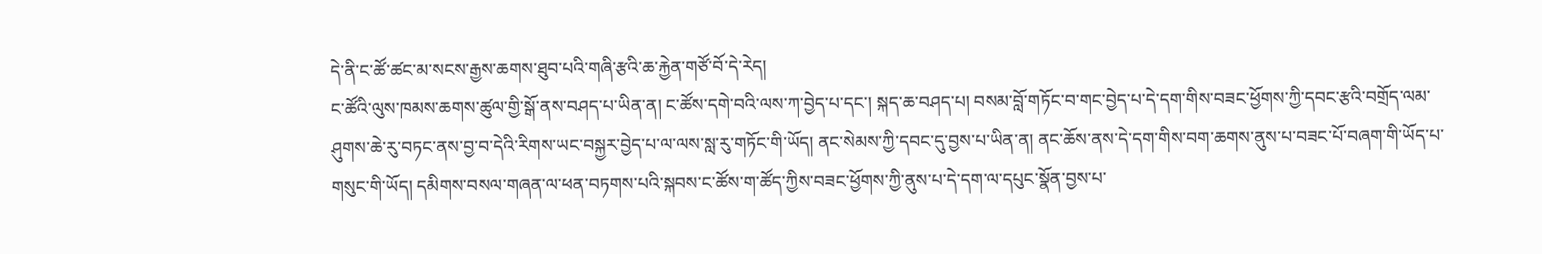དེ་ནི་ང་ཚོ་ཚང་མ་སངས་རྒྱས་ཆགས་ཐུབ་པའི་གཞི་རྩའི་ཆ་རྐྱེན་གཙོ་བོ་དེ་རེད།
ང་ཚོའི་ལུས་ཁམས་ཆགས་ཚུལ་གྱི་སྒོ་ནས་བཤད་པ་ཡིན་ན། ང་ཚོས་དགེ་བའི་ལས་ཀ་བྱེད་པ་དང་། སྐད་ཆ་བཤད་པ། བསམ་བློ་གཏོང་བ་གང་བྱེད་པ་དེ་དག་གིས་བཟང་ཕྱོགས་ཀྱི་དབང་རྩའི་བགྲོད་ལམ་ཤུགས་ཆེ་རུ་བཏང་ནས་བྱ་བ་དེའི་རིགས་ཡང་བསྐྱར་བྱེད་པ་ལ་ལས་སླ་རུ་གཏོང་གི་ཡོད། ནང་སེམས་ཀྱི་དབང་དུ་བྱས་པ་ཡིན་ན། ནང་ཆོས་ནས་དེ་དག་གིས་བག་ཆགས་ནུས་པ་བཟང་པོ་བཞག་གི་ཡོད་པ་གསུང་གི་ཡོད། དམིགས་བསལ་གཞན་ལ་ཕན་བཏགས་པའི་སྐབས་ང་ཚོས་ག་ཚོད་ཀྱིས་བཟང་ཕྱོགས་ཀྱི་ནུས་པ་དེ་དག་ལ་དཔུང་སྣོན་བྱས་པ་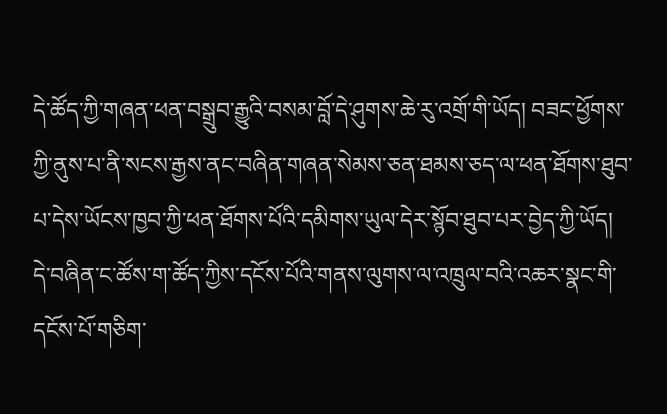དེ་ཚོད་ཀྱི་གཞན་ཕན་བསྒྲུབ་རྒྱུའི་བསམ་བློ་དེ་ཤུགས་ཆེ་རུ་འགྲོ་གི་ཡོད། བཟང་ཕྱོགས་ཀྱི་ནུས་པ་ནི་སངས་རྒྱས་ནང་བཞིན་གཞན་སེམས་ཅན་ཐམས་ཅད་ལ་ཕན་ཐོགས་ཐུབ་པ་དེས་ཡོངས་ཁྱབ་ཀྱི་ཕན་ཐོགས་པོའི་དམིགས་ཡུལ་དེར་སྙོབ་ཐུབ་པར་བྱེད་ཀྱི་ཡོད།
དེ་བཞིན་ང་ཚོས་ག་ཚོད་ཀྱིས་དངོས་པོའི་གནས་ལུགས་ལ་འཁྲུལ་བའི་འཆར་སྣང་གི་དངོས་པོ་གཅིག་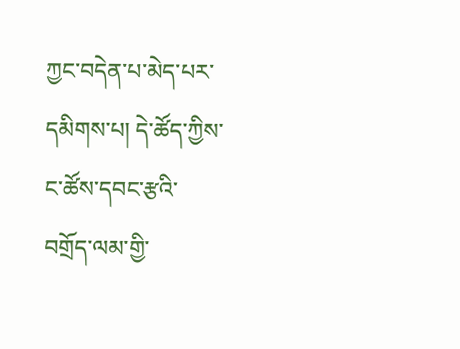ཀྱང་བདེན་པ་མེད་པར་དམིགས་པ། དེ་ཚོད་ཀྱིས་ང་ཚོས་དབང་རྩའི་བགྲོད་ལམ་གྱི་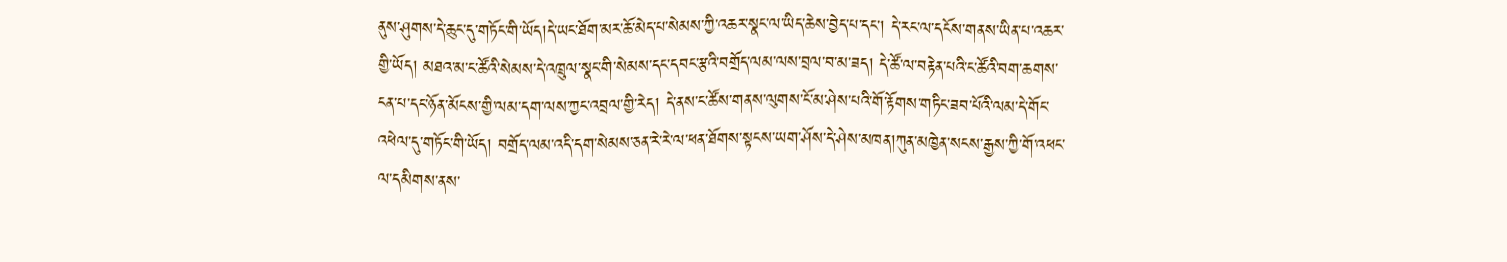ནུས་ཤུགས་དེ་ཆུང་དུ་གཏོང་གི་ཡོད།དེ་ཡང་ཐོག་མར་ཆོ་མེད་པ་སེམས་ཀྱི་འཆར་སྣང་ལ་ཡིད་ཆེས་བྱེད་པ་དང་། དེ་རང་ལ་དངོས་གནས་ཡིན་པ་འཆར་གྱི་ཡོད། མཐའ་མ་ང་ཚོའི་སེམས་དེ་འཁྲུལ་སྣང་གི་སེམས་དང་དབང་རྩའི་བགྲོད་ལམ་ལས་བྲལ་བ་མ་ཟད། དེ་ཚོ་ལ་བརྟེན་པའི་ང་ཚོའི་བག་ཆགས་ངན་པ་དང་ཉོན་མོངས་གྱི་ལམ་དག་ལས་ཀྱང་འབྲལ་གྱི་རེད། དེ་ནས་ང་ཚོས་གནས་ལུགས་ངོ་མ་ཤེས་པའི་གོ་རྟོགས་གཏིང་ཟབ་པོའི་ལམ་དེ་གོང་འཕེལ་དུ་གཏོང་གི་ཡོད། བགྲོད་ལམ་འདི་དག་སེམས་ཅན་རེ་རེ་ལ་ཕན་ཐོགས་སྟངས་ཡག་ཤོས་དེ་ཤེས་མཁན།ཀུན་མཁྱེན་སངས་རྒྱས་ཀྱི་གོ་འཕང་ལ་དམིགས་ནས་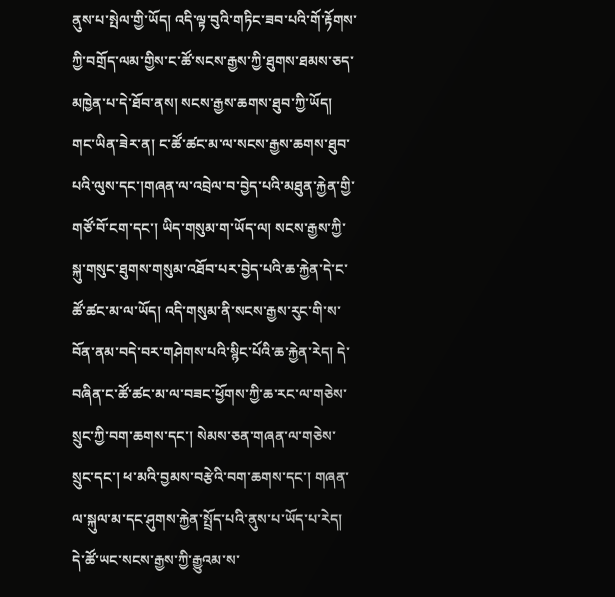ནུས་པ་སྤེལ་གྱི་ཡོད། འདི་ལྟ་བུའི་གཏིང་ཟབ་པའི་གོ་རྟོགས་ཀྱི་བགྲོད་ལམ་གྱིས་ང་ཚོ་སངས་རྒྱས་ཀྱི་ཐུགས་ཐམས་ཅད་མཁྱེན་པ་དེ་ཐོབ་ནས། སངས་རྒྱས་ཆགས་ཐུབ་ཀྱི་ཡོད།
གང་ཡིན་ཟེར་ན། ང་ཚོ་ཚང་མ་ལ་སངས་རྒྱས་ཆགས་ཐུབ་པའི་ལུས་དང་།གཞན་ལ་འབྲེལ་བ་བྱེད་པའི་མཐུན་རྐྱེན་གྱི་གཙོ་བོ་ངག་དང་། ཡིད་གསུམ་ག་ཡོད་ལ། སངས་རྒྱས་ཀྱི་སྐུ་གསུང་ཐུགས་གསུམ་འཐོབ་པར་བྱེད་པའི་ཆ་རྐྱེན་དེ་ང་ཚོ་ཚང་མ་ལ་ཡོད། འདི་གསུམ་ནི་སངས་རྒྱས་རུང་གི་ས་བོན་ནམ་བདེ་བར་གཤེགས་པའི་སྙིང་པོའི་ཆ་རྐྱེན་རེད། དེ་བཞིན་ང་ཚོ་ཚང་མ་ལ་བཟང་ཕྱོགས་ཀྱི་ཆ་རང་ལ་གཅེས་སྲུང་ཀྱི་བག་ཆགས་དང་། སེམས་ཅན་གཞན་ལ་གཅེས་སྲུང་དང་། ཕ་མའི་བྱམས་བརྩེའི་བག་ཆགས་དང་། གཞན་ལ་སྐུལ་མ་དང་ཤུགས་རྐྱེན་སྤྲོད་པའི་ནུས་པ་ཡོད་པ་རེད། དེ་ཚོ་ཡང་སངས་རྒྱས་ཀྱི་རྒྱུའམ་ས་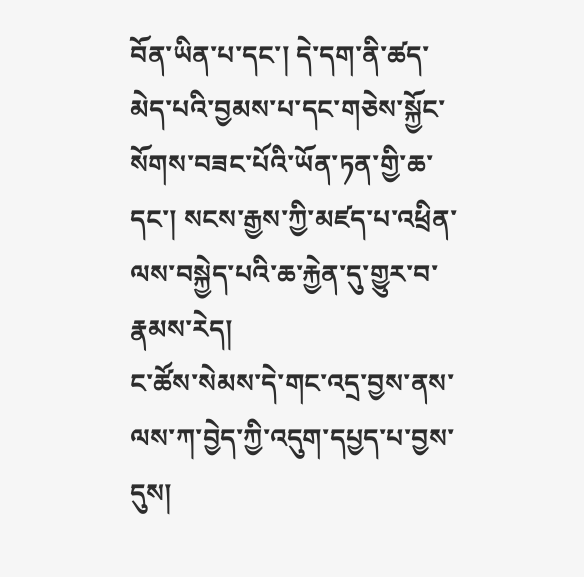བོན་ཡིན་པ་དང་། དེ་དག་ནི་ཚད་མེད་པའི་བྱམས་པ་དང་གཅེས་སྐྱོང་སོགས་བཟང་པོའི་ཡོན་ཏན་གྱི་ཆ་དང་། སངས་རྒྱས་ཀྱི་མཛད་པ་འཕྲིན་ལས་བསྐྱེད་པའི་ཆ་རྐྱེན་དུ་གྱུར་བ་རྣམས་རེད།
ང་ཚོས་སེམས་དེ་གང་འདྲ་བྱས་ནས་ལས་ཀ་བྱེད་ཀྱི་འདུག་དཔྱད་པ་བྱས་དུས།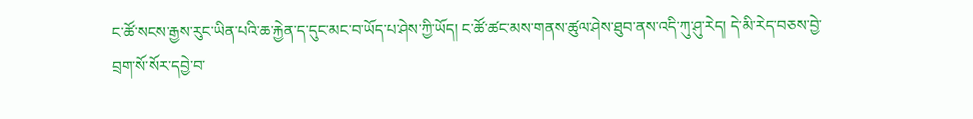ང་ཚོ་སངས་རྒྱས་རུང་ཡིན་པའི་ཆ་རྐྱེན་ད་དུང་མང་བ་ཡོད་པ་ཤེས་ཀྱི་ཡོད། ང་ཚོ་ཚང་མས་གནས་ཚུལ་ཤེས་ཐུབ་ནས་འདི་ཀུ་ཤུ་རེད། དེ་མི་རེད་བཅས་བྱེ་བྲག་སོ་སོར་དབྱེ་བ་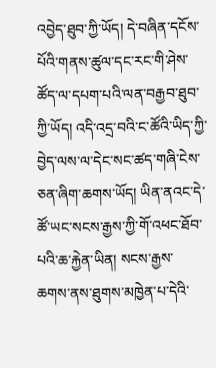འབྱེད་ཐུབ་ཀྱི་ཡོད། དེ་བཞིན་དངོས་པོའི་གནས་ཚུལ་དང་རང་གི་ཤེས་ཚོད་ལ་དཔག་པའི་ལན་བརྒྱབ་ཐུབ་ཀྱི་ཡོད། འདི་འདྲ་བའི་ང་ཚོའི་ཡིད་ཀྱི་བྱེད་ལས་ལ་དེང་སང་ཚད་གཞི་ངེས་ཅན་ཞིག་ཆགས་ཡོད། ཡིན་ནའང་དེ་ཚོ་ཡང་སངས་རྒྱས་ཀྱི་གོ་འཕང་ཐོབ་པའི་ཆ་རྐྱེན་ཡིན། སངས་རྒྱས་ཆགས་ནས་ཐུགས་མཁྱེན་པ་དེའི་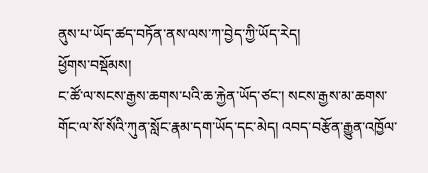ནུས་པ་ཡོད་ཚད་བཏོན་ནས་ལས་ཀ་བྱེད་ཀྱི་ཡོད་རེད།
ཕྱོགས་བསྡོམས།
ང་ཚོ་ལ་སངས་རྒྱས་ཆགས་པའི་ཆ་རྐྱེན་ཡོད་ཙང་། སངས་རྒྱས་མ་ཆགས་གོང་ལ་སོ་སོའི་ཀུན་སློང་རྣམ་དག་ཡོད་དང་མེད། འབད་བརྩོན་རྒྱུན་འཁྱོལ་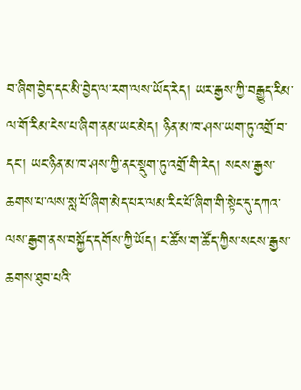བ་ཞིག་བྱེད་དང་མི་བྱེད་ལ་རག་ལས་ཡོད་རེད། ཡར་རྒྱས་ཀྱི་བརྒྱུད་རིམ་ལ་གོ་རིམ་ངེས་པ་ཞིག་ནམ་ཡང་མེད། ཉིན་མ་ཁ་ཤས་ཡག་ཏུ་འགྲོ་བ་དང་། ཡང་ཉིན་མ་ཁ་ཤས་ཀྱི་ནང་སྡུག་ཏུ་འགྲོ་གི་རེད། སངས་རྒྱས་ཆགས་པ་ལས་སླ་པོ་ཞིག་མེད་པར་ལམ་རིང་པོ་ཞིག་གི་སྟེང་དུ་དཀའ་ལས་རྒྱག་ནས་བསྐྱོད་དགོས་ཀྱི་ཡོད། ང་ཚོས་ག་ཚོད་ཀྱིས་སངས་རྒྱས་ཆགས་ཐུབ་པའི་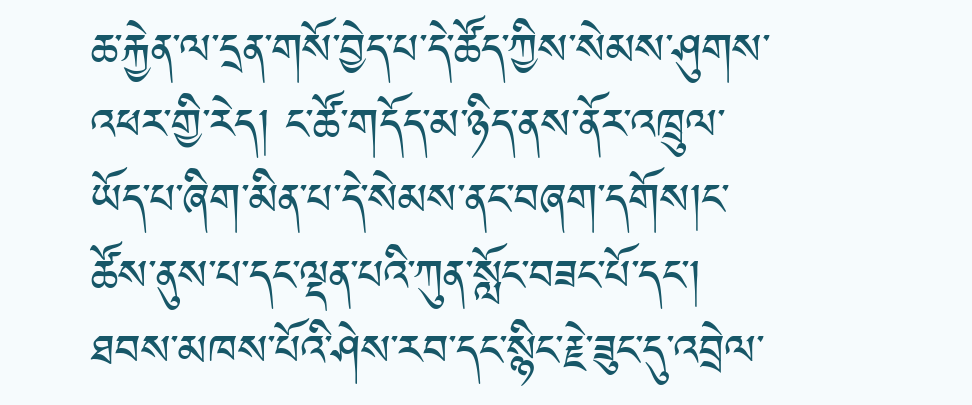ཆ་རྐྱེན་ལ་དྲན་གསོ་བྱེད་པ་དེ་ཚོད་ཀྱིས་སེམས་ཤུགས་འཕར་གྱི་རེད། ང་ཚོ་གདོད་མ་ཉིད་ནས་ནོར་འཁྲུལ་ཡོད་པ་ཞིག་མིན་པ་དེ་སེམས་ནང་བཞག་དགོས།ང་ཚོས་ནུས་པ་དང་ལྡན་པའི་ཀུན་སློང་བཟང་པོ་དང་། ཐབས་མཁས་པོའི་ཤེས་རབ་དང་སྙིང་རྗེ་ཟུང་དུ་འབྲེལ་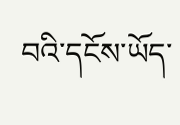བའི་དངོས་ཡོད་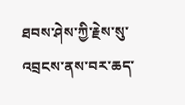ཐབས་ཤེས་ཀྱི་རྗེས་སུ་འབྲངས་ནས་བར་ཆད་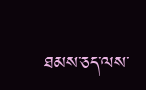ཐམས་ཅད་ལས་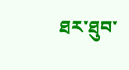ཐར་ཐུབ་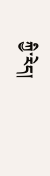ཀྱི་རེད།